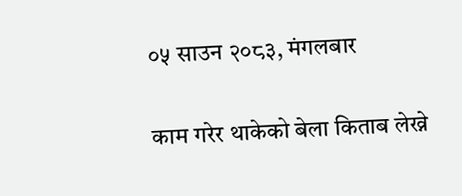०५ साउन २०८३, मंगलबार

काम गरेर थाकेको बेला किताब लेख्ने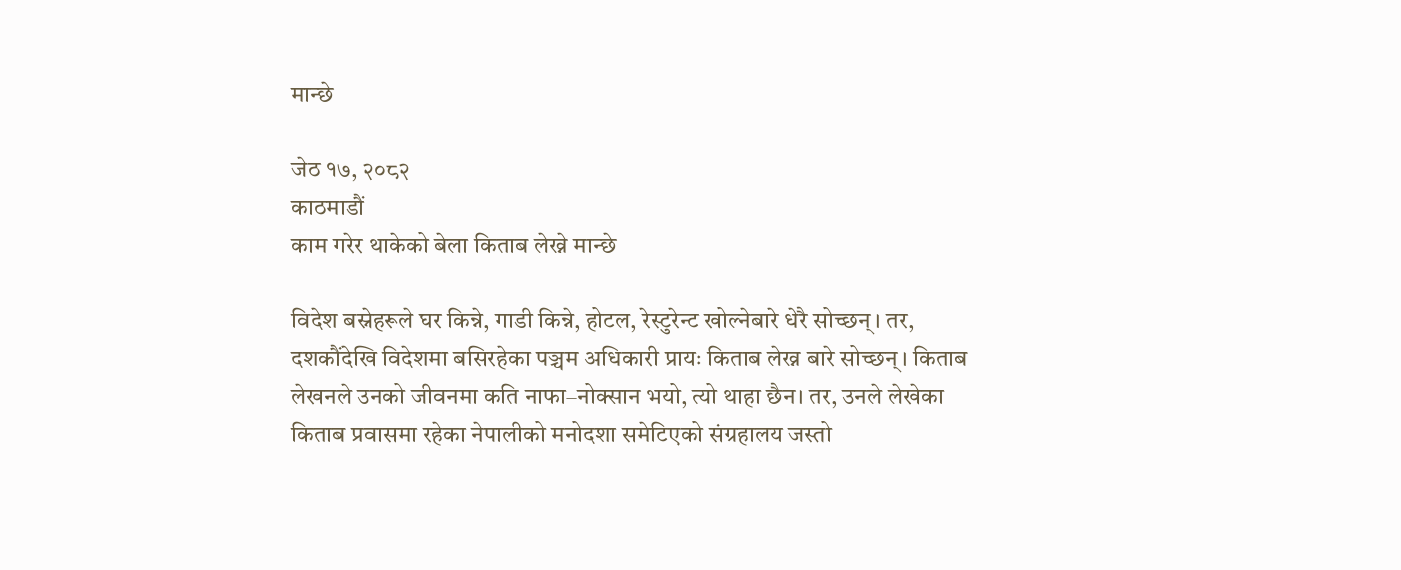मान्छे

जेठ १७, २०८२
काठमाडौं
काम गरेर थाकेको बेला किताब लेख्ने मान्छे

विदेश बस्नेहरूले घर किन्ने, गाडी किन्ने, होटल, रेस्टुरेन्ट खोल्नेबारे धेरै सोच्छन्। तर, दशकौंदेखि विदेशमा बसिरहेका पञ्चम अधिकारी प्रायः किताब लेख्न बारे सोच्छन्। किताब लेखनले उनको जीवनमा कति नाफा–नोक्सान भयो, त्यो थाहा छैन। तर, उनले लेखेका किताब प्रवासमा रहेका नेपालीको मनोदशा समेटिएको संग्रहालय जस्तो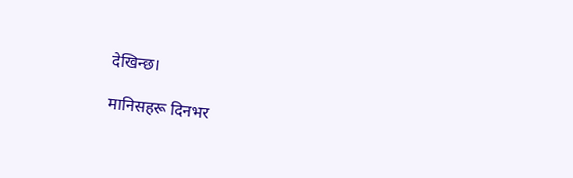देखिन्छ।

मानिसहरू दिनभर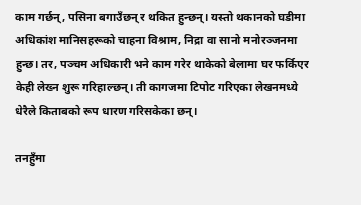काम गर्छन्, पसिना बगाउँछन् र थकित हुन्छन्। यस्तो थकानको घडीमा अधिकांश मानिसहरूको चाहना विश्राम, निद्रा वा सानो मनोरञ्जनमा हुन्छ। तर, पञ्चम अधिकारी भने काम गरेर थाकेको बेलामा घर फर्किएर केही लेख्न शुरू गरिहाल्छन्। ती कागजमा टिपोट गरिएका लेखनमध्ये धेरैले किताबको रूप धारण गरिसकेका छन्।

तनहुँमा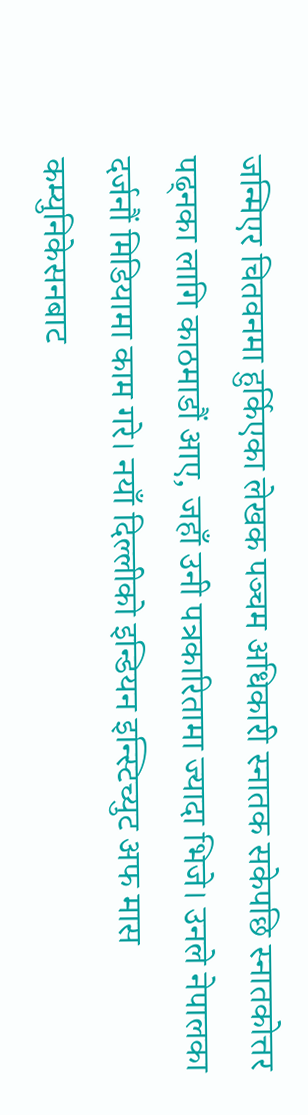जन्मिएर चितवनमा हुर्किएका लेखक पञ्चम अधिकारी स्नातक सकेपछि स्नातकोत्तर पढ्नका लागि काठमाडौं आए, जहाँ उनी पत्रकारितामा ज्यादा भिजे। उनले नेपालका दर्जनौं मिडियामा काम गरे। नयाँ दिल्लीको इन्डियन इन्स्टिच्युट अफ मास कम्युनिकेसनबाट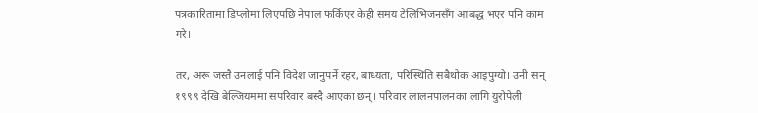पत्रकारितामा डिप्लोमा लिएपछि नेपाल फर्किएर केही समय टेलिभिजनसँग आबद्ध भएर पनि काम गरे।

तर, अरू जस्तै उनलाई पनि विदेश जानुपर्ने रहर, बाध्यता, परिस्थिति सबैथोक आइपुग्यो। उनी सन् १९९९ देखि बेल्जियममा सपरिवार बस्दै आएका छन्। परिवार लालनपालनका लागि युरोपेली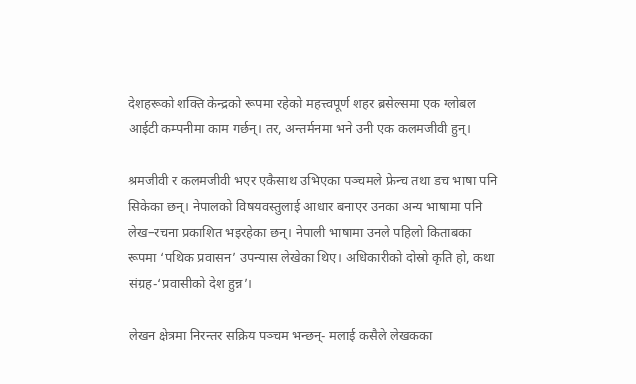देशहरूको शक्ति केन्द्रको रूपमा रहेको महत्त्वपूर्ण शहर ब्रसेल्समा एक ग्लोबल आईटी कम्पनीमा काम गर्छन्। तर, अन्तर्मनमा भने उनी एक कलमजीवी हुन्।

श्रमजीवी र कलमजीवी भएर एकैसाथ उभिएका पञ्चमले फ्रेन्च तथा डच भाषा पनि सिकेका छन्। नेपालको विषयवस्तुलाई आधार बनाएर उनका अन्य भाषामा पनि लेख–रचना प्रकाशित भइरहेका छन्। नेपाली भाषामा उनले पहिलो किताबका रूपमा ‘पथिक प्रवासन’ उपन्यास लेखेका थिए। अधिकारीको दोस्रो कृति हो, कथा संग्रह-‘प्रवासीको देश हुन्न’।

लेखन क्षेत्रमा निरन्तर सक्रिय पञ्चम भन्छन्- मलाई कसैले लेखकका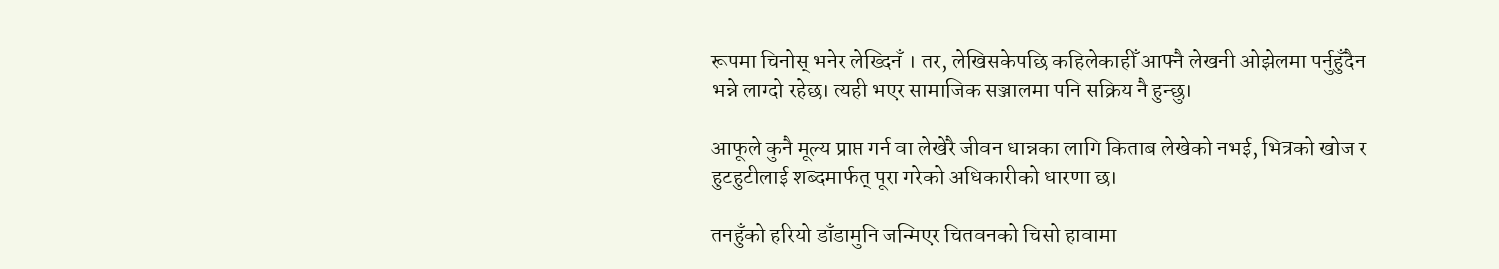रूपमा चिनोस् भनेर लेख्दिनँ । तर, लेखिसकेपछि कहिलेकाहीँ आफ्नै लेखनी ओझेलमा पर्नुहुँदैन भन्ने लाग्दो रहेछ। त्यही भएर सामाजिक सञ्जालमा पनि सक्रिय नै हुन्छु।

आफूले कुनै मूल्य प्राप्त गर्न वा लेखेरै जीवन धान्नका लागि किताब लेखेको नभई, भित्रको खोज र हुटहुटीलाई शब्दमार्फत् पूरा गरेको अधिकारीको धारणा छ।

तनहुँको हरियो डाँडामुनि जन्मिएर चितवनको चिसो हावामा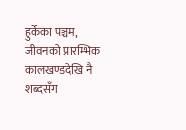हुर्केका पञ्चम, जीवनको प्रारम्भिक कालखण्डदेखि नै शब्दसँग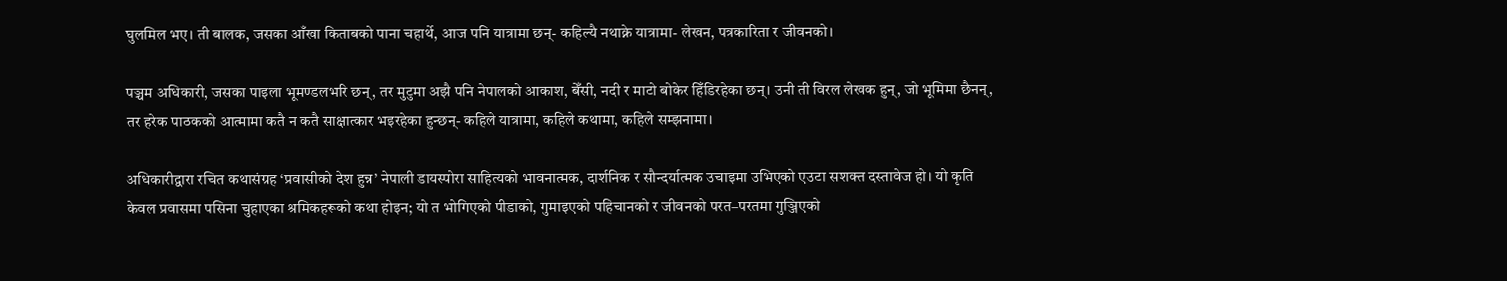घुलमिल भए। ती बालक, जसका आँखा किताबको पाना चहार्थे, आज पनि यात्रामा छन्- कहिल्यै नथाक्ने यात्रामा- लेखन, पत्रकारिता र जीवनको।

पञ्चम अधिकारी, जसका पाइला भूमण्डलभरि छन्, तर मुटुमा अझै पनि नेपालको आकाश, बेँसी, नदी र माटो बोकेर हिँडिरहेका छन्। उनी ती विरल लेखक हुन्, जो भूमिमा छैनन्, तर हरेक पाठकको आत्मामा कतै न कतै साक्षात्कार भइरहेका हुन्छन्- कहिले यात्रामा, कहिले कथामा, कहिले सम्झनामा।

अधिकारीद्वारा रचित कथासंग्रह ‘प्रवासीको देश हुन्न’ नेपाली डायस्पोरा साहित्यको भावनात्मक, दार्शनिक र सौन्दर्यात्मक उचाइमा उभिएको एउटा सशक्त दस्तावेज हो। यो कृति केवल प्रवासमा पसिना चुहाएका श्रमिकहरूको कथा होइन; यो त भोगिएको पीडाको, गुमाइएको पहिचानको र जीवनको परत–परतमा गुञ्जिएको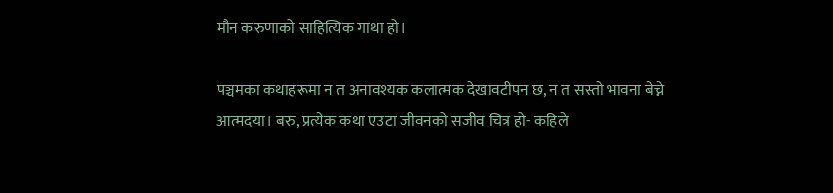मौन करुणाको साहित्यिक गाथा हो।

पञ्चमका कथाहरूमा न त अनावश्यक कलात्मक देखावटीपन छ, न त सस्तो भावना बेच्ने आत्मदया। बरु, प्रत्येक कथा एउटा जीवनको सजीव चित्र हो- कहिले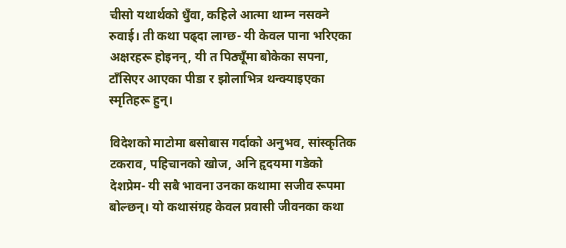चीसो यथार्थको धुँवा, कहिले आत्मा थाम्न नसक्ने रुवाई। ती कथा पढ्दा लाग्छ- यी केवल पाना भरिएका अक्षरहरू होइनन्, यी त पिठ्यूँमा बोकेका सपना, टाँसिएर आएका पीडा र झोलाभित्र थन्क्याइएका स्मृतिहरू हुन्।

विदेशको माटोमा बसोबास गर्दाको अनुभव, सांस्कृतिक टकराव, पहिचानको खोज, अनि हृदयमा गडेको देशप्रेम- यी सबै भावना उनका कथामा सजीव रूपमा बोल्छन्। यो कथासंग्रह केवल प्रवासी जीवनका कथा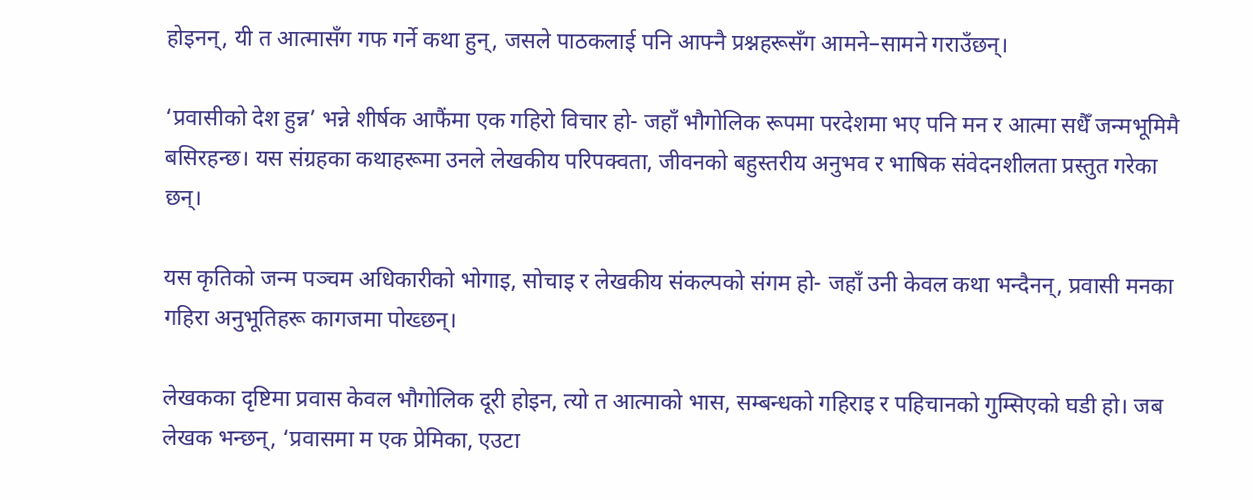होइनन्, यी त आत्मासँग गफ गर्ने कथा हुन्, जसले पाठकलाई पनि आफ्नै प्रश्नहरूसँग आमने–सामने गराउँछन्।

‘प्रवासीको देश हुन्न’ भन्ने शीर्षक आफैंमा एक गहिरो विचार हो- जहाँ भौगोलिक रूपमा परदेशमा भए पनि मन र आत्मा सधैँ जन्मभूमिमै बसिरहन्छ। यस संग्रहका कथाहरूमा उनले लेखकीय परिपक्वता, जीवनको बहुस्तरीय अनुभव र भाषिक संवेदनशीलता प्रस्तुत गरेका छन्।

यस कृतिको जन्म पञ्चम अधिकारीको भोगाइ, सोचाइ र लेखकीय संकल्पको संगम हो- जहाँ उनी केवल कथा भन्दैनन्, प्रवासी मनका गहिरा अनुभूतिहरू कागजमा पोख्छन्।

लेखकका दृष्टिमा प्रवास केवल भौगोलिक दूरी होइन, त्यो त आत्माको भास, सम्बन्धको गहिराइ र पहिचानको गुम्सिएको घडी हो। जब लेखक भन्छन्, ‘प्रवासमा म एक प्रेमिका, एउटा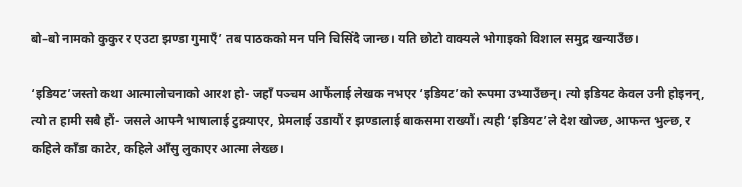बो–बो नामको कुकुर र एउटा झण्डा गुमाएँ’ तब पाठकको मन पनि चिसिँदै जान्छ। यति छोटो वाक्यले भोगाइको विशाल समुद्र खन्याउँछ।

‘इडियट’जस्तो कथा आत्मालोचनाको आरश हो- जहाँ पञ्चम आफैंलाई लेखक नभएर ‘इडियट’को रूपमा उभ्याउँछन्। त्यो इडियट केवल उनी होइनन्, त्यो त हामी सबै हौं- जसले आफ्नै भाषालाई टुक्र्याएर, प्रेमलाई उडायौं र झण्डालाई बाकसमा राख्यौं। त्यही ‘इडियट’ले देश खोज्छ, आफन्त भुल्छ, र कहिले काँडा काटेर, कहिले आँसु लुकाएर आत्मा लेख्छ।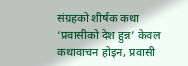संग्रहको शीर्षक कथा ‘प्रवासीको देश हुन्न’ केवल कथावाचन होइन, प्रवासी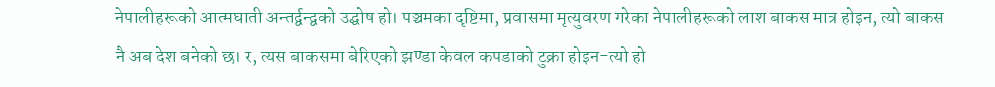नेपालीहरूको आत्मघाती अन्तर्द्वन्द्वको उद्घोष हो। पञ्चमका दृष्टिमा, प्रवासमा मृत्युवरण गरेका नेपालीहरूको लाश बाकस मात्र होइन, त्यो बाकस नै अब देश बनेको छ। र, त्यस बाकसमा बेरिएको झण्डा केवल कपडाको टुक्रा होइन-त्यो हो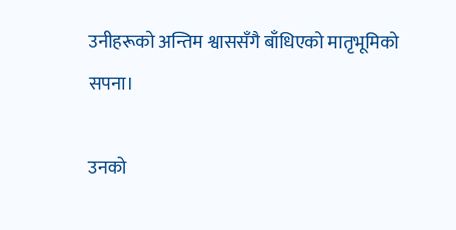उनीहरूको अन्तिम श्वाससँगै बाँधिएको मातृभूमिको सपना।

उनको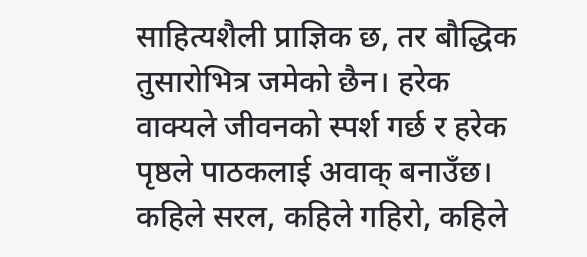साहित्यशैली प्राज्ञिक छ, तर बौद्धिक तुसारोभित्र जमेको छैन। हरेक वाक्यले जीवनको स्पर्श गर्छ र हरेक पृष्ठले पाठकलाई अवाक् बनाउँछ। कहिले सरल, कहिले गहिरो, कहिले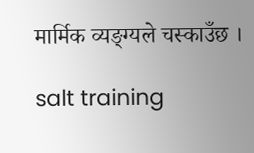मार्मिक व्यङ्ग्यले चस्काउँछ ।

salt training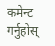कमेन्ट गर्नुहोस्